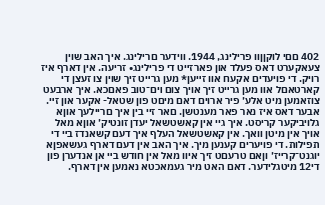402 םםי לוקןןװ פרילינג, 1944. װידער םרילינג. איך האב שוין צעאקערט דאס פעלד און פארזײט די פרילינג• זריעה. אין דארף איז רויק. די פויעדים אקעח אװ זײען* מען גרײט זיך שוין צו זעצן די קארטאםל אװ מען גרײט זיך אויך צום ױם־טוב פאםכא. איך ארבעט צוזאמען מיט אלע׳ פיר ארוים דאם מיםט פון שטאל- אקער און זײ. אבער דאס איז נאר פאר מענטשן. םאר זיי בין איך םריילעך אוןא גלויביקער קריסט. איך גיי אין קאשטשאל יעדן זונטיק׳ אוןא מאל אויך אין מיטן װאך. אין קאשטשאל העלף איך דעם קשאנדז בײ די תפילות. די פויערים קענען מיך. איך האב אין דעם דארף געשאפןא יוגנט־קרײז׳ וןאם טרעםט זיך איװ מאל אין חודש בײ אן אנדערן פון די12 מיטגלידער. דאם האט מיר געמאכטא נאמען אין דארף.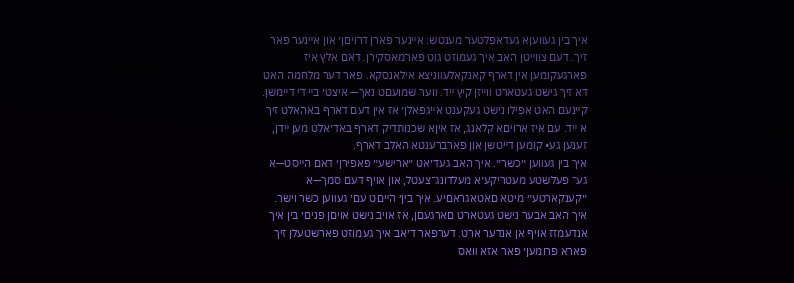איך בין געװעןא געדאפלטער מענטש: אײנער פארן דרויםן׳ און אײנער פאר זיך. דעם צװײטן האב איך געמוזט גוט פארמאסקירן. דאם אלץ איז פארגעקומען אין דארף קאנקאלעװניצא אילאנסקא. פאר דער מלחמה האט דא זיך גישט געטארט װײזן קיץ ײד. װער שמועםט נאך— איצט׳ בײ די דײמשן. קײנעם האט אפילו נישט געקענט אײגפאלן׳ אז אין דעם דארף באהאלט זיך א ײד. עם איז ארויםא קלאנג, אז איןא שכנותדיק דארף באד׳אלט מען ײדן, זענען גע• קומען דײטשן און פארברענטא האלב דארף.
איך בין געװען ״כשר״. איך האב געד׳אט ״ארישע״ פאפירן׳ דאם הײסט—א גע־ פעלשטע מעטריקע׳א מעלדונג־צעטל, און אויף דעם סמך—א ״קענקארטע״ מיטא םאטאגראםיע. איך בין׳ הײםט עם׳ געװען כשר וישר. איך האב אבער נישט געטארט םארגעםן, אז אויב נישט אויםן פנים׳ בין איך אנדעמזז אויף אן אנדער ארט. דערפאר ד׳אב איך געמוזט פארשטעלן זיך פארא פרומען׳ פאר אזא װאס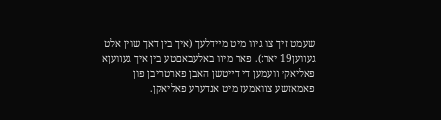שעמט זיך צו גיװ מיט מײדלעך (איך בין דאך שוין אלט געװען19 יאר:). פאר מיװ באלעבאםטע בין איך געװעןא פאליאק׳ װעמען די דײטשן האבן פארטריבן פון פאמאזשע צװאמעז מיט אנדערע פאליאקן.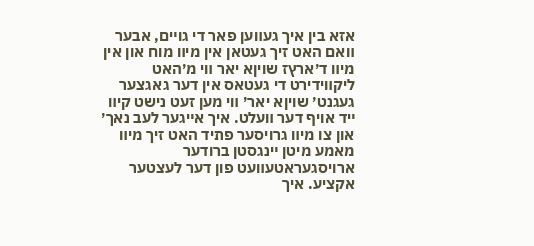אזא בין איך געװען פאר די גוײם, אבער װאם האט זיך געטאן אין מיװ מוח און אין מיװ ד׳ארץז שויןא יאר װי מ׳האט ליקװידירט די געטאס אין דער גאגצער געגנט׳ שויןא יאר׳ װי מען זעט נישט קיװ ײד אויף דער װעלט. איך אײגער לעב נאך׳ און צו מיװ גרויסער פתיד האט זיך מיװ מאמע מיטן ײנגסטן ברודער ארויסגעראטעװעט פון דער לעצטער אקציע. איך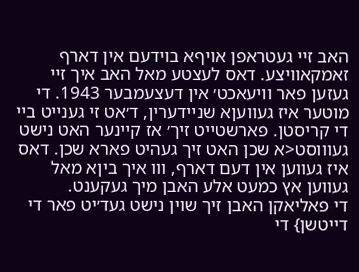האב זײ געטראפן אויףא בוידעם אין דארף זאמקאװיצע. דאס לעצטע מאל האב איך זײ געזען פאר וױעאכט׳ אין דעצעמבער 1943. די מוטער איז געװעןא שנײדערין, ד׳אט זי גענײט בײ די קריסטן. פארשטײט זיך׳ אז קײנער האט נישט געװוסט<א שכן האט זיך געהיט פארא שכן. דאס איז געװען אין דעם דארף, װו איך ביןא מאל געװען אץ כמעט אלע האבן מיך געקענט.
די פאליאקן האבן זיך שוין נישט געד׳יט פאר די דײטשן} די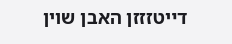דײטזזזן האבן שוין